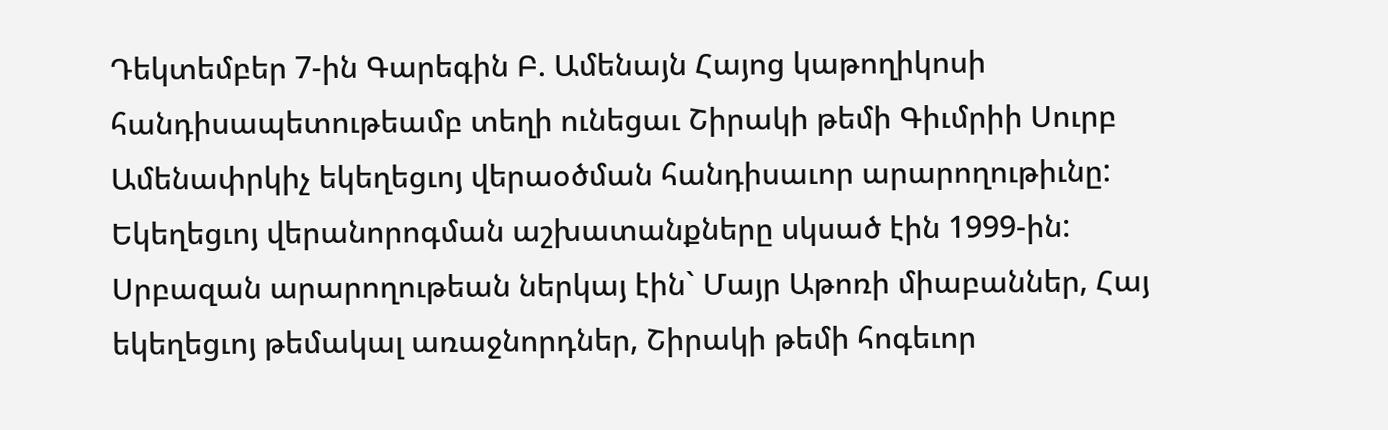Դեկտեմբեր 7-ին Գարեգին Բ. Ամենայն Հայոց կաթողիկոսի հանդիսապետութեամբ տեղի ունեցաւ Շիրակի թեմի Գիւմրիի Սուրբ Ամենափրկիչ եկեղեցւոյ վերաօծման հանդիսաւոր արարողութիւնը:
Եկեղեցւոյ վերանորոգման աշխատանքները սկսած էին 1999-ին:
Սրբազան արարողութեան ներկայ էին` Մայր Աթոռի միաբաններ, Հայ եկեղեցւոյ թեմակալ առաջնորդներ, Շիրակի թեմի հոգեւոր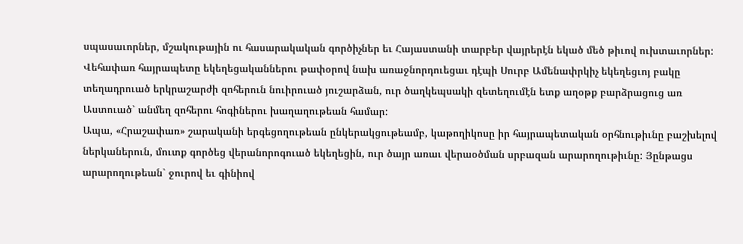սպասաւորներ, մշակութային ու հասարակական գործիչներ եւ Հայաստանի տարբեր վայրերէն եկած մեծ թիւով ուխտաւորներ:
Վեհափառ հայրապետը եկեղեցականներու թափօրով նախ առաջնորդուեցաւ դէպի Սուրբ Ամենափրկիչ եկեղեցւոյ բակը տեղադրուած երկրաշարժի զոհերուն նուիրուած յուշարձան, ուր ծաղկեպսակի զետեղումէն ետք աղօթք բարձրացուց առ Աստուած` անմեղ զոհերու հոգիներու խաղաղութեան համար:
Ապա, «Հրաշափառ» շարականի երգեցողութեան ընկերակցութեամբ, կաթողիկոսը իր հայրապետական օրհնութիւնը բաշխելով ներկաներուն, մուտք գործեց վերանորոգուած եկեղեցին, ուր ծայր առաւ վերաօծման սրբազան արարողութիւնը: Յընթացս արարողութեան` ջուրով եւ գինիով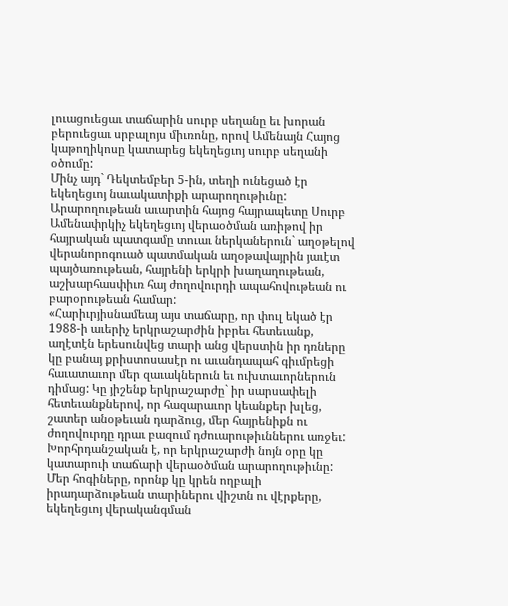լուացուեցաւ տաճարին սուրբ սեղանը եւ խորան բերուեցաւ սրբալոյս միւռոնը, որով Ամենայն Հայոց կաթողիկոսը կատարեց եկեղեցւոյ սուրբ սեղանի օծումը:
Մինչ այդ` Դեկտեմբեր 5-ին, տեղի ունեցած էր եկեղեցւոյ նաւակատիքի արարողութիւնը:
Արարողութեան աւարտին հայոց հայրապետը Սուրբ Ամենափրկիչ եկեղեցւոյ վերաօծման առիթով իր հայրական պատգամը տուաւ ներկաներուն` աղօթելով վերանորոգուած պատմական աղօթավայրին յաւէտ պայծառութեան, հայրենի երկրի խաղաղութեան, աշխարհասփիւռ հայ ժողովուրդի ապահովութեան ու բարօրութեան համար:
«Հարիւրյիսնամեայ այս տաճարը, որ փուլ եկած էր 1988-ի աւերիչ երկրաշարժին իբրեւ հետեւանք, աղէտէն երեսունվեց տարի անց վերստին իր դռները կը բանայ քրիստոսասէր ու աւանդապահ գիւմրեցի հաւատաւոր մեր զաւակներուն եւ ուխտաւորներուն դիմաց: Կը յիշենք երկրաշարժը` իր սարսափելի հետեւանքներով, որ հազարաւոր կեանքեր խլեց, շատեր անօթեւան դարձուց, մեր հայրենիքն ու ժողովուրդը դրաւ բազում դժուարութիւններու առջեւ: Խորհրդանշական է, որ երկրաշարժի նոյն օրը կը կատարուի տաճարի վերաօծման արարողութիւնը: Մեր հոգիները, որոնք կը կրեն ողբալի իրադարձութեան տարիներու վիշտն ու վէրքերը, եկեղեցւոյ վերականգման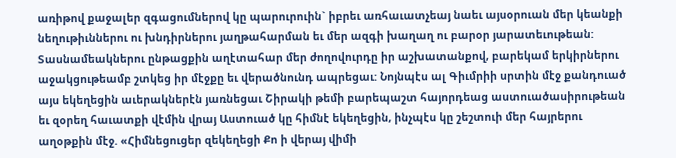առիթով քաջալեր զգացումներով կը պարուրուին` իբրեւ առհաւատչեայ նաեւ այսօրուան մեր կեանքի նեղութիւններու ու խնդիրներու յաղթահարման եւ մեր ազգի խաղաղ ու բարօր յարատեւութեան: Տասնամեակներու ընթացքին աղէտահար մեր ժողովուրդը իր աշխատանքով, բարեկամ երկիրներու աջակցութեամբ շտկեց իր մէջքը եւ վերածնունդ ապրեցաւ: Նոյնպէս ալ Գիւմրիի սրտին մէջ քանդուած այս եկեղեցին աւերակներէն յառնեցաւ Շիրակի թեմի բարեպաշտ հայորդեաց աստուածասիրութեան եւ զօրեղ հաւատքի վէմին վրայ Աստուած կը հիմնէ եկեղեցին, ինչպէս կը շեշտուի մեր հայրերու աղօթքին մէջ. «Հիմնեցուցեր զեկեղեցի Քո ի վերայ վիմի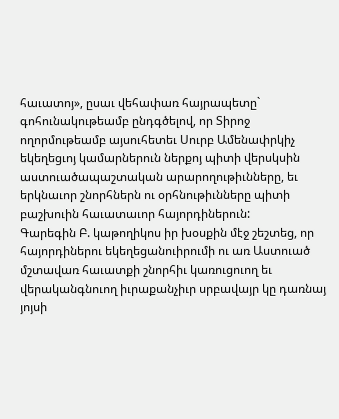հաւատոյ», ըսաւ վեհափառ հայրապետը` գոհունակութեամբ ընդգծելով, որ Տիրոջ ողորմութեամբ այսուհետեւ Սուրբ Ամենափրկիչ եկեղեցւոյ կամարներուն ներքոյ պիտի վերսկսին աստուածապաշտական արարողութիւնները, եւ երկնաւոր շնորհներն ու օրհնութիւնները պիտի բաշխուին հաւատաւոր հայորդիներուն:
Գարեգին Բ. կաթողիկոս իր խօսքին մէջ շեշտեց, որ հայորդիներու եկեղեցանուիրումի ու առ Աստուած մշտավառ հաւատքի շնորհիւ կառուցուող եւ վերականգնուող իւրաքանչիւր սրբավայր կը դառնայ յոյսի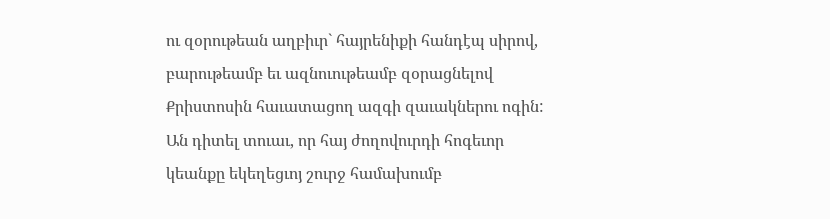ու զօրութեան աղբիւր` հայրենիքի հանդէպ սիրով, բարութեամբ եւ ազնուութեամբ զօրացնելով Քրիստոսին հաւատացող ազգի զաւակներու ոգին: Ան դիտել տուաւ, որ հայ ժողովուրդի հոգեւոր կեանքը եկեղեցւոյ շուրջ համախումբ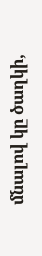մնալով կը ծաղկի,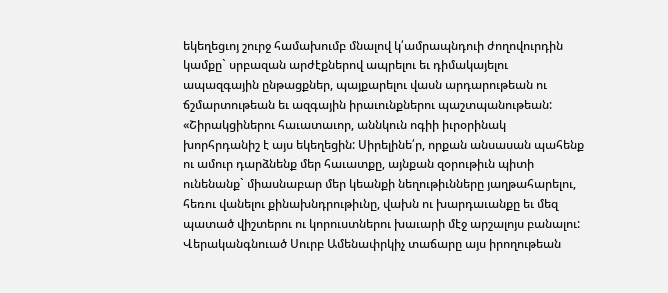եկեղեցւոյ շուրջ համախումբ մնալով կ՛ամրապնդուի ժողովուրդին կամքը` սրբազան արժէքներով ապրելու եւ դիմակայելու ապազգային ընթացքներ, պայքարելու վասն արդարութեան ու ճշմարտութեան եւ ազգային իրաւունքներու պաշտպանութեան:
«Շիրակցիներու հաւատաւոր, աննկուն ոգիի իւրօրինակ խորհրդանիշ է այս եկեղեցին: Սիրելինե՛ր, որքան անսասան պահենք ու ամուր դարձնենք մեր հաւատքը, այնքան զօրութիւն պիտի ունենանք` միասնաբար մեր կեանքի նեղութիւնները յաղթահարելու, հեռու վանելու քինախնդրութիւնը, վախն ու խարդաւանքը եւ մեզ պատած վիշտերու ու կորուստներու խաւարի մէջ արշալոյս բանալու: Վերականգնուած Սուրբ Ամենափրկիչ տաճարը այս իրողութեան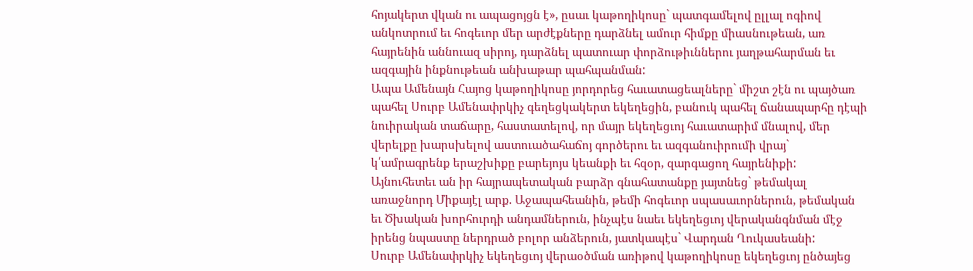հոյակերտ վկան ու ապացոյցն է», ըսաւ կաթողիկոսը` պատգամելով ըլլալ ոգիով անկոտրում եւ հոգեւոր մեր արժէքները դարձնել ամուր հիմքը միասնութեան, առ հայրենին աննուազ սիրոյ, դարձնել պատուար փորձութիւններու յաղթահարման եւ ազգային ինքնութեան անխաթար պահպանման:
Ապա Ամենայն Հայոց կաթողիկոսը յորդորեց հաւատացեալները` միշտ շէն ու պայծառ պահել Սուրբ Ամենափրկիչ գեղեցկակերտ եկեղեցին, բանուկ պահել ճանապարհը դէպի նուիրական տաճարը, հաստատելով, որ մայր եկեղեցւոյ հաւատարիմ մնալով, մեր վերելքը խարսխելով աստուածահաճոյ գործերու եւ ազգանուիրումի վրայ` կ՛ամրագրենք երաշխիքը բարեյոյս կեանքի եւ հզօր, զարգացող հայրենիքի:
Այնուհետեւ ան իր հայրապետական բարձր գնահատանքը յայտնեց` թեմակալ առաջնորդ Միքայէլ արք. Աջապահեանին, թեմի հոգեւոր սպասաւորներուն, թեմական եւ Ծխական խորհուրդի անդամներուն, ինչպէս նաեւ եկեղեցւոյ վերականգնման մէջ իրենց նպաստը ներդրած բոլոր անձերուն, յատկապէս` Վարդան Ղուկասեանի:
Սուրբ Ամենափրկիչ եկեղեցւոյ վերաօծման առիթով կաթողիկոսը եկեղեցւոյ ընծայեց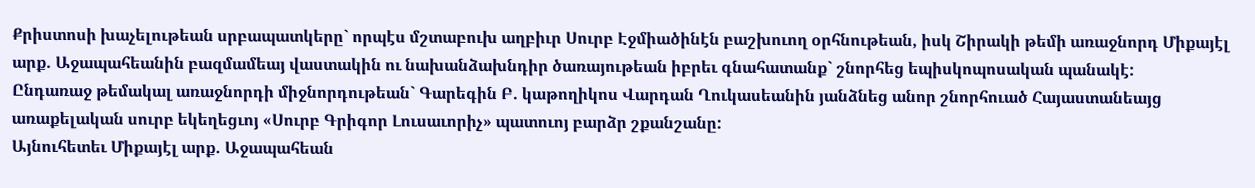Քրիստոսի խաչելութեան սրբապատկերը` որպէս մշտաբուխ աղբիւր Սուրբ Էջմիածինէն բաշխուող օրհնութեան, իսկ Շիրակի թեմի առաջնորդ Միքայէլ արք. Աջապահեանին բազմամեայ վաստակին ու նախանձախնդիր ծառայութեան իբրեւ գնահատանք` շնորհեց եպիսկոպոսական պանակէ:
Ընդառաջ թեմակալ առաջնորդի միջնորդութեան` Գարեգին Բ. կաթողիկոս Վարդան Ղուկասեանին յանձնեց անոր շնորհուած Հայաստանեայց առաքելական սուրբ եկեղեցւոյ «Սուրբ Գրիգոր Լուսաւորիչ» պատուոյ բարձր շքանշանը:
Այնուհետեւ Միքայէլ արք. Աջապահեան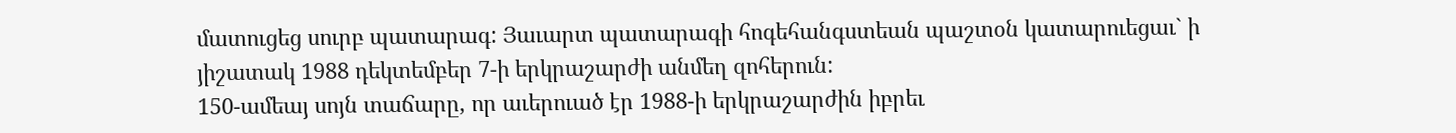մատուցեց սուրբ պատարագ: Յաւարտ պատարագի հոգեհանգստեան պաշտօն կատարուեցաւ` ի յիշատակ 1988 դեկտեմբեր 7-ի երկրաշարժի անմեղ զոհերուն:
150-ամեայ սոյն տաճարը, որ աւերուած էր 1988-ի երկրաշարժին իբրեւ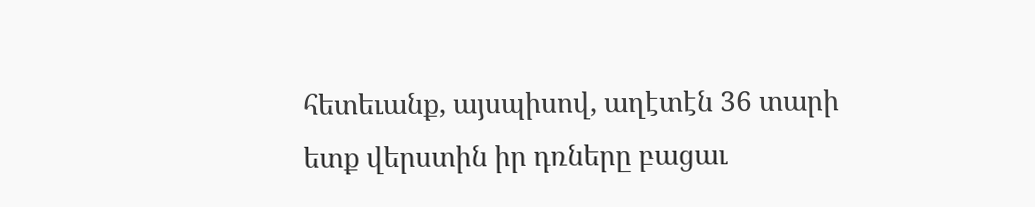հետեւանք, այսպիսով, աղէտէն 36 տարի ետք վերստին իր դռները բացաւ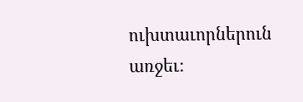ուխտաւորներուն առջեւ: